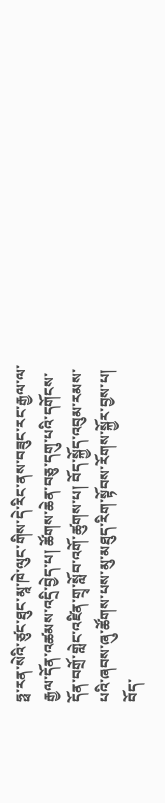ཧྥ་རན་སེའི་ཙུང་ཐུང་མཱ་ཁེ་ལུང་གིས་དེ་རིང་ནས་བཟུང་རང་རྒྱལ་ལ་རྒྱལ་དོན་འཚམས་འདྲི་བྱེད་པ། ཚོགས་ཆེན་བཅུ་དགུ་པའི་དགོངས་དོན་བགྲོ་གླེང་འཛིན་གྲྭ་སློབ་འགོ་ཚུགས་པ། བོད་སྐྱོད་འབུམ་རམས་པའི་ཞབས་ཞུ་ཚོགས་པས་མུ་མཐུད་རིག་སྟོབས་རོགས་སྐྱོར་བྱས་པ། བོད་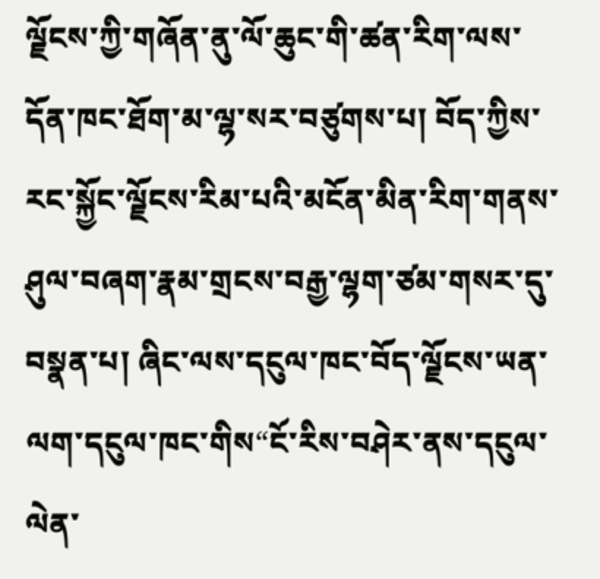ལྗོངས་ཀྱི་གཞོན་ནུ་ལོ་ཆུང་གི་ཚན་རིག་ལས་དོན་ཁང་ཐོག་མ་ལྷ་སར་བཙུགས་པ། བོད་ཀྱིས་རང་སྐྱོང་ལྗོངས་རིམ་པའི་མངོན་མིན་རིག་གནས་ཤུལ་བཞག་རྣམ་གྲངས་བརྒྱ་ལྷག་ཙམ་གསར་དུ་བསྣན་པ། ཞིང་ལས་དངུལ་ཁང་བོད་ལྗོངས་ཡན་ལག་དངུལ་ཁང་གིས“ངོ་རིས་བཤེར་ནས་དངུལ་ལེན་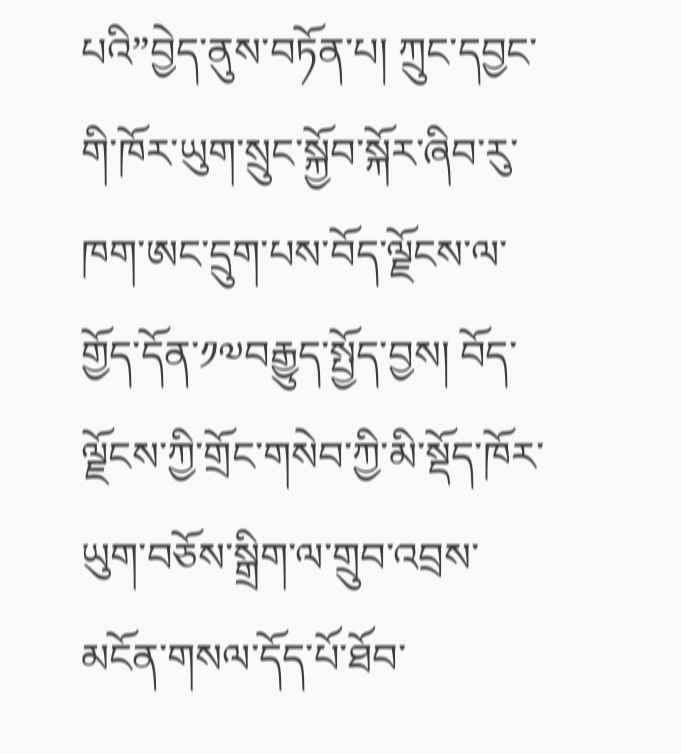པའི”བྱེད་ནུས་བཏོན་པ། ཀྲུང་དབྱང་གི་ཁོར་ཡུག་སྲུང་སྐྱོབ་སྐོར་ཞིབ་རུ་ཁག་ཨང་དྲུག་པས་བོད་ལྗོངས་ལ་གྱོད་དོན་༡༧བརྒྱུད་སྤྱོད་བྱས། བོད་ལྗོངས་ཀྱི་གྲོང་གསེབ་ཀྱི་མི་སྡོད་ཁོར་ཡུག་བཅོས་སྒྲིག་ལ་གྲུབ་འབྲས་མངོན་གསལ་དོད་པོ་ཐོབ་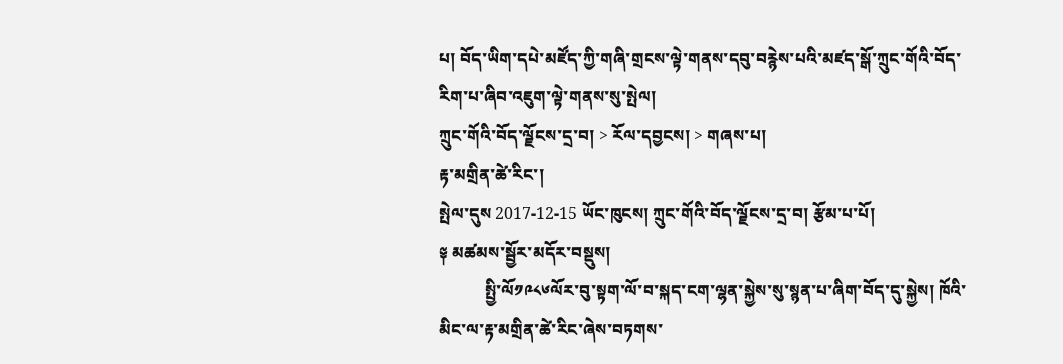པ། བོད་ཡིག་དཔེ་མཛོད་ཀྱི་གཞི་གྲངས་ལྟེ་གནས་དབུ་བརྙེས་པའི་མཛད་སྒོ་ཀྲུང་གོའི་བོད་རིག་པ་ཞིབ་འཇུག་ལྟེ་གནས་སུ་སྤེལ།
ཀྲུང་གོའི་བོད་ལྗོངས་དྲ་བ། > རོལ་དབྱངས། > གཞས་པ།
རྟ་མགྲིན་ཚེ་རིང་།
སྤེལ་དུས 2017-12-15 ཡོང་ཁུངས། ཀྲུང་གོའི་བོད་ལྗོངས་དྲ་བ། རྩོམ་པ་པོ།
༈ མཚམས་སྦྱོར་མདོར་བསྡུས།
           སྤྱི་ལོ༡༩༨༦ལོར་བུ་སྟག་ལོ་བ་སྐད་ངག་ལྷན་སྐྱེས་སུ་སྙན་པ་ཞིག་བོད་དུ་སྐྱེས། ཁོའི་མིང་ལ་རྟ་མགྲིན་ཚེ་རིང་ཞེས་བཏགས་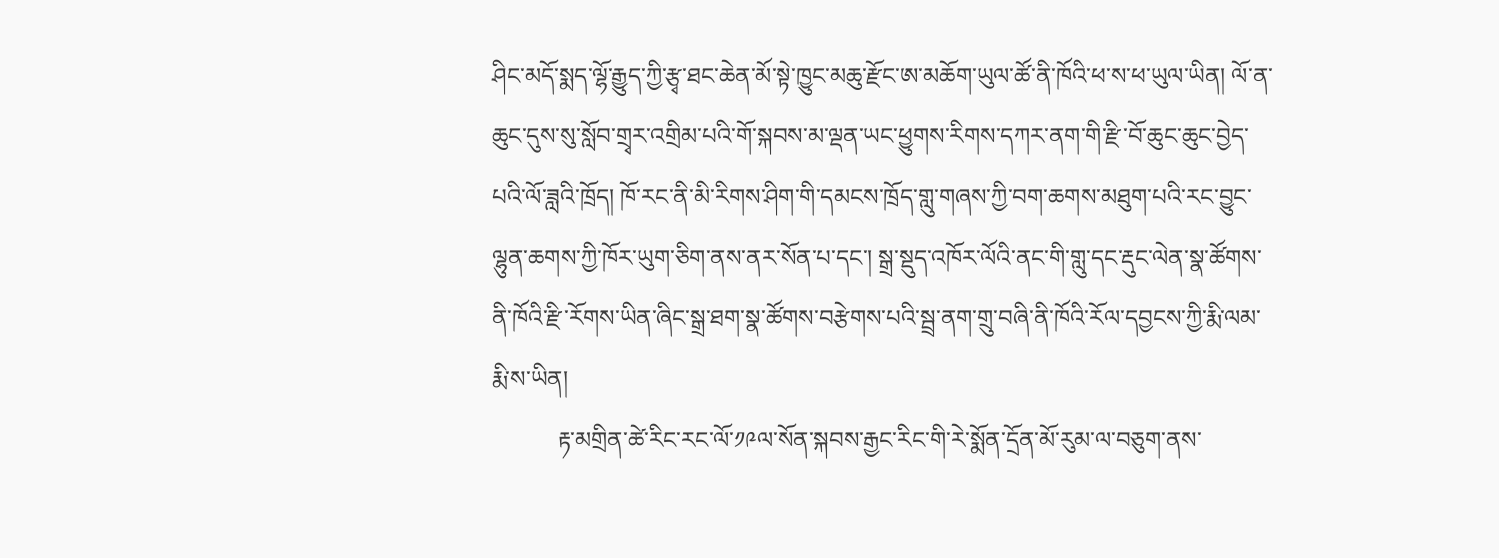ཤིང་མདོ་སྨད་ལྷོ་རྒྱུད་ཀྱི་རྩྭ་ཐང་ཆེན་མོ་སྟེ་ཁྱུང་མཆུ་རྫོང་ཨ་མཆོག་ཡུལ་ཚོ་ནི་ཁོའི་ཕ་ས་ཕ་ཡུལ་ཡིན། ལོ་ན་ཆུང་དུས་སུ་སློབ་གྲྭར་འགྲིམ་པའི་གོ་སྐབས་མ་ལྡན་ཡང་ཕྱུགས་རིགས་དཀར་ནག་གི་རྫི་བོ་ཆུང་ཆུང་བྱེད་པའི་ལོ་ཟླའི་ཁྲོད། ཁོ་རང་ནི་མི་རིགས་ཤིག་གི་དམངས་ཁྲོད་གླུ་གཞས་ཀྱི་བག་ཆགས་མཐུག་པའི་རང་བྱུང་ལྷུན་ཆགས་ཀྱི་ཁོར་ཡུག་ཅིག་ནས་ནར་སོན་པ་དང་། སྒྲ་སྡུད་འཁོར་ལོའི་ནང་གི་གླུ་དང་རྡུང་ལེན་སྣ་ཚོགས་ནི་ཁོའི་རྫི་རོགས་ཡིན་ཞིང་སྒྲ་ཐག་སྣ་ཚོགས་བརྩེགས་པའི་སྦྲ་ནག་གྲུ་བཞི་ནི་ཁོའི་རོལ་དབྱངས་ཀྱི་རྨི་ལམ་རྨི་ས་ཡིན།
           རྟ་མགྲིན་ཚེ་རིང་རང་ལོ་༡༩ལ་སོན་སྐབས་རྒྱང་རིང་གི་རེ་སྨོན་དྲོན་མོ་རུམ་ལ་བཅུག་ནས་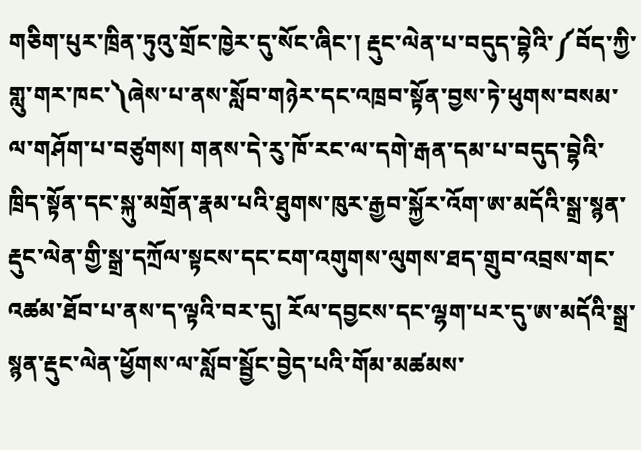གཅིག་པུར་ཁྲིན་ཏུའུ་གྲོང་ཁྱེར་དུ་སོང་ཞིང་། རྡུང་ལེན་པ་བདུད་བྷེའི་༼བོད་ཀྱི་གླུ་གར་ཁང་༽ཞེས་པ་ནས་སློབ་གཉེར་དང་འཁྲབ་སྟོན་བྱས་ཏེ་ཕུགས་བསམ་ལ་གཤོག་པ་བཙུགས། གནས་དེ་རུ་ཁོ་རང་ལ་དགེ་རྒན་དམ་པ་བདུད་བྷེའི་ཁྲིད་སྟོན་དང་སྐུ་མགྲོན་རྣམ་པའི་ཐུགས་ཁུར་རྒྱབ་སྐྱོར་འོག་ཨ་མདོའི་སྒྲ་སྙན་རྡུང་ལེན་གྱི་སྒྲ་དཀྲོལ་སྟངས་དང་ངག་འགུགས་ལུགས་ཐད་གྲུབ་འབྲས་གང་འཚམ་ཐོབ་པ་ནས་ད་ལྟའི་བར་དུ། རོལ་དབྱངས་དང་ལྷག་པར་དུ་ཨ་མདོའི་སྒྲ་སྙན་རྡུང་ལེན་ཕྱོགས་ལ་སློབ་སྦྱོང་བྱེད་པའི་གོམ་མཚམས་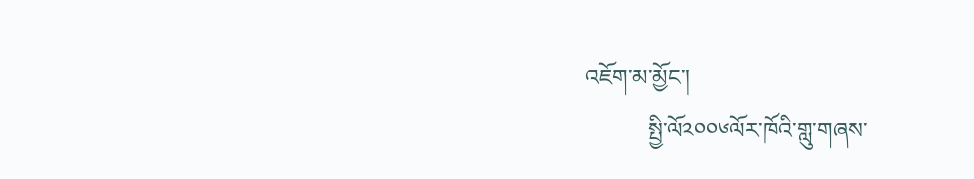འཇོག་མ་མྱོང་།
           སྤྱི་ལོ༢༠༠༦ལོར་ཁོའི་གླུ་གཞས་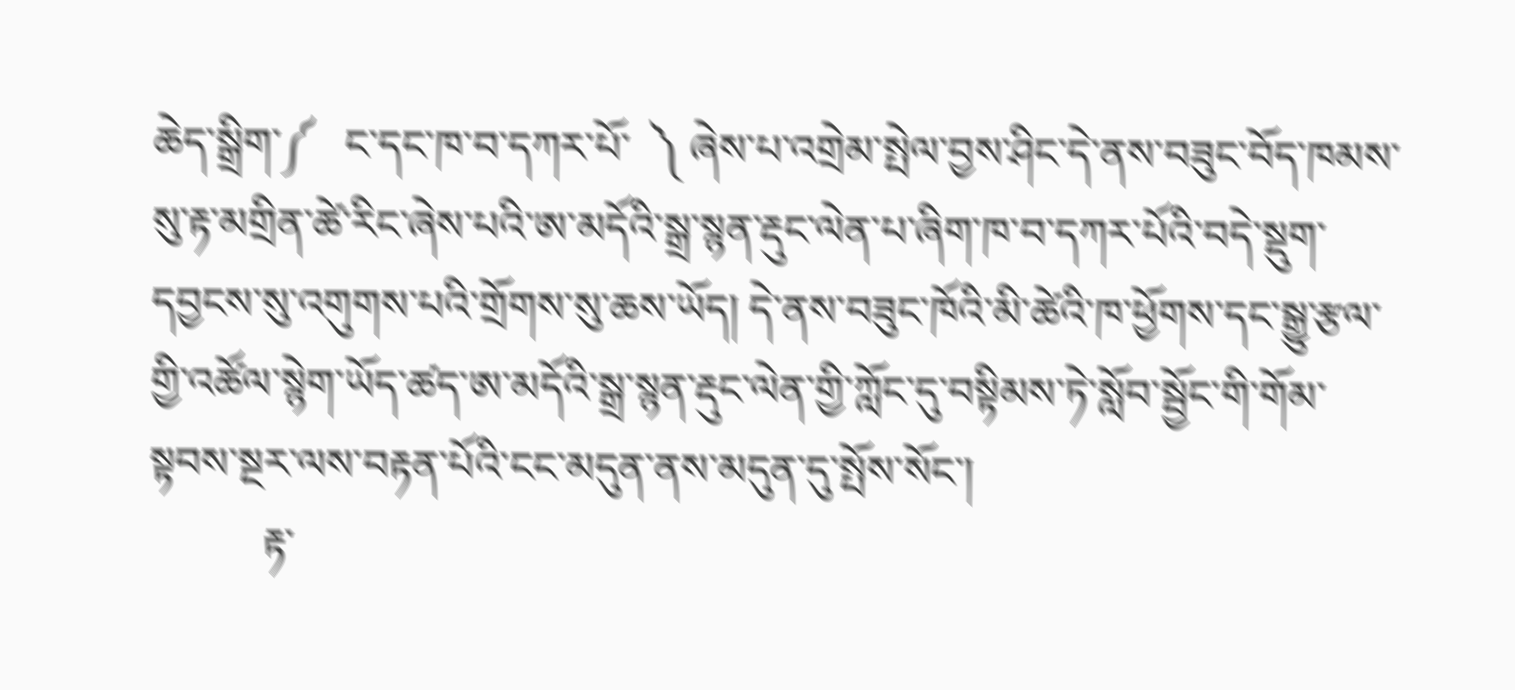ཆེད་སྒྲིག་༼   ང་དང་ཁ་བ་དཀར་པོ་  ༽ ཞེས་པ་འགྲེམ་སྤེལ་བྱས་ཤིང་དེ་ནས་བཟུང་བོད་ཁམས་སུ་རྟ་མགྲིན་ཚེ་རིང་ཞེས་པའི་ཨ་མདོའི་སྒྲ་སྙན་རྡུང་ལེན་པ་ཞིག་ཁ་བ་དཀར་པོའི་བདེ་སྡུག་དབྱངས་སུ་འགུགས་པའི་གྲོགས་སུ་ཆས་ཡོད། དེ་ནས་བཟུང་ཁོའི་མི་ཚེའི་ཁ་ཕྱོགས་དང་སྒྱུ་རྩལ་གྱི་འཚོལ་སྙེག་ཡོད་ཚད་ཨ་མདོའི་སྒྲ་སྙན་རྡུང་ལེན་གྱི་ཀློང་དུ་བསྟིམས་ཏེ་སློབ་སྦྱོང་གི་གོམ་སྟབས་སྔར་ལས་བརྟན་པོའི་ངང་མདུན་ནས་མདུན་དུ་སྤོས་སོང་།
           རྟ་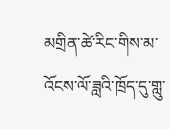མགྲིན་ཚེ་རིང་གིས་མ་འོངས་ལོ་ཟླའི་ཁྲོད་དུ་གླུ་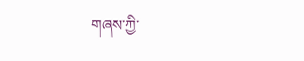གཞས་ཀྱི་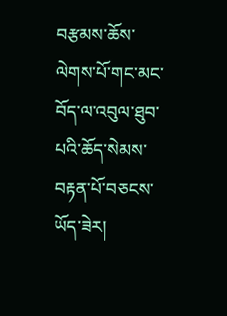བརྩམས་ཆོས་ལེགས་པོ་གང་མང་བོད་ལ་འབུལ་ཐུབ་པའི་ཆོད་སེམས་བརྟན་པོ་བཅངས་ཡོད་ཟེར།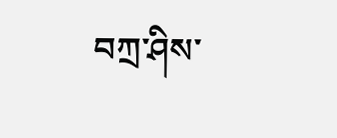བཀྲ་ཤིས་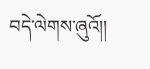བདེ་ལེགས་ཞུའོ།།